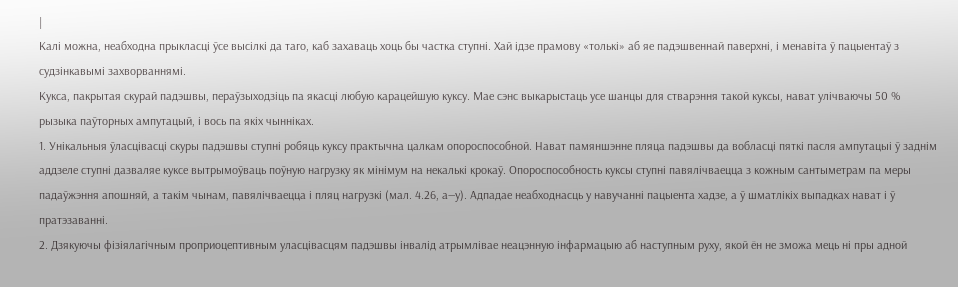|
Калі можна, неабходна прыкласці ўсе высілкі да таго, каб захаваць хоць бы частка ступні. Хай ідзе прамову «толькі» аб яе падэшвеннай паверхні, і менавіта ў пацыентаў з судзінкавымі захворваннямі.
Кукса, пакрытая скурай падэшвы, пераўзыходзіць па якасці любую карацейшую куксу. Мае сэнс выкарыстаць усе шанцы для стварэння такой куксы, нават улічваючы 50 % рызыка паўторных ампутацый, і вось па якіх чынніках.
1. Унікальныя ўласцівасці скуры падэшвы ступні робяць куксу практычна цалкам опороспособной. Нават памяншэнне пляца падэшвы да вобласці пяткі пасля ампутацыі ў заднім аддзеле ступні дазваляе куксе вытрымоўваць поўную нагрузку як мінімум на некалькі крокаў. Опороспособность куксы ступні павялічваецца з кожным сантыметрам па меры падаўжэння апошняй, а такім чынам, павялічваецца і пляц нагрузкі (мал. 4.26, а—у). Адпадае неабходнасць у навучанні пацыента хадзе, а ў шматлікіх выпадках нават і ў пратэзаванні.
2. Дзякуючы фізіялагічным проприоцептивным уласцівасцям падэшвы інвалід атрымлівае неацэнную інфармацыю аб наступным руху, якой ён не зможа мець ні пры адной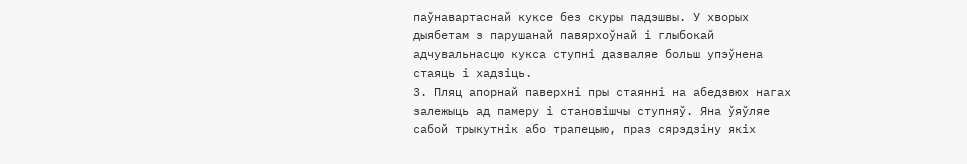паўнавартаснай куксе без скуры падэшвы. У хворых дыябетам з парушанай павярхоўнай і глыбокай адчувальнасцю кукса ступні дазваляе больш упэўнена стаяць і хадзіць.
3. Пляц апорнай паверхні пры стаянні на абедзвюх нагах залежыць ад памеру і становішчы ступняў. Яна ўяўляе сабой трыкутнік або трапецыю, праз сярэдзіну якіх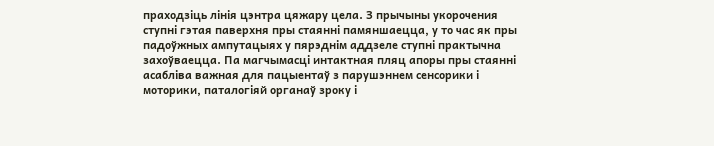праходзіць лінія цэнтра цяжару цела. З прычыны укорочения ступні гэтая паверхня пры стаянні памяншаецца, у то час як пры падоўжных ампутацыях у пярэднім аддзеле ступні практычна захоўваецца. Па магчымасці интактная пляц апоры пры стаянні асабліва важная для пацыентаў з парушэннем сенсорики і моторики, паталогіяй органаў зроку і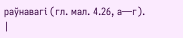раўнавагі (гл. мал. 4.26, а—г).
|